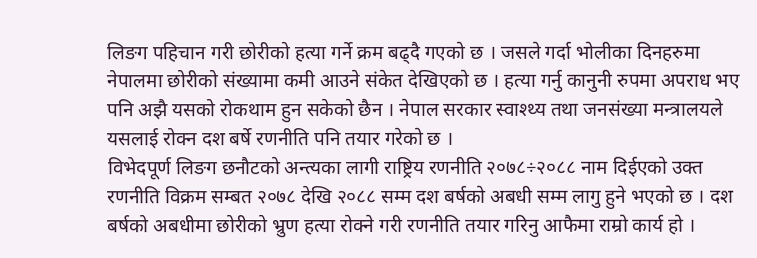लिङग पहिचान गरी छोरीको हत्या गर्ने क्रम बढ्दै गएको छ । जसले गर्दा भोलीका दिनहरुमा नेपालमा छोरीको संख्यामा कमी आउने संकेत देखिएको छ । हत्या गर्नु कानुनी रुपमा अपराध भए पनि अझै यसको रोकथाम हुन सकेको छैन । नेपाल सरकार स्वाश्थ्य तथा जनसंख्या मन्त्रालयले यसलाई रोक्न दश बर्षे रणनीति पनि तयार गरेको छ ।
विभेदपूर्ण लिङग छनौटको अन्त्यका लागी राष्ट्रिय रणनीति २०७८÷२०८८ नाम दिईएको उक्त रणनीति विक्रम सम्बत २०७८ देखि २०८८ सम्म दश बर्षको अबधी सम्म लागु हुने भएको छ । दश बर्षको अबधीमा छोरीको भ्रुण हत्या रोक्ने गरी रणनीति तयार गरिनु आफैमा राम्रो कार्य हो ।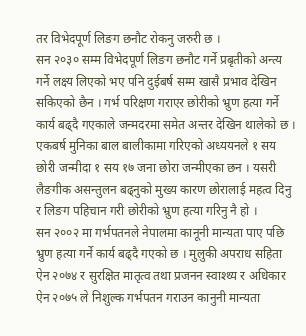तर विभेदपूर्ण लिङग छनौट रोकनु जरुरी छ ।
सन २०३० सम्म विभेदपूर्ण लिङग छनौट गर्ने प्रबृतीको अन्त्य गर्ने लक्ष्य लिएको भए पनि दुईबर्ष सम्म खासै प्रभाव देखिन सकिएको छैन । गर्भ परिक्षण गराएर छोरीको भ्रुण हत्या गर्ने कार्य बढ्दै गएकाले जन्मदरमा समेत अन्तर देखिन थालेको छ । एकबर्ष मुनिका बाल बालीकामा गरिएको अध्ययनले १ सय छोरी जन्मीदा १ सय १७ जना छोरा जन्मीएका छन । यसरी लैङगीक असन्तुलन बढ्नुको मुख्य कारण छोरालाई महत्व दिनु र लिङग पहिचान गरी छोरीको भ्रुण हत्या गरिनु नै हो ।
सन २००२ मा गर्भपतनले नेपालमा कानूनी मान्यता पाए पछि भ्रुण हत्या गर्ने कार्य बढ्दै गएको छ । मुलुकी अपराध सहिता ऐन २०७४ र सुरक्षित मातृत्व तथा प्रजनन स्वाश्थ्य र अधिकार ऐन २०७५ ले निशुल्क गर्भपतन गराउन कानुनी मान्यता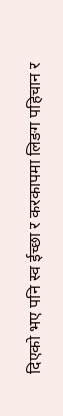दिएको भए पनि स्व ईच्छा र करकापमा लिङग पहिचान र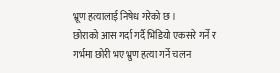भ्रूण हत्यालाई निषेध गरेको छ ।
छोराको आस गर्दा गर्दै भिडियो एकसरे गर्ने र गर्भमा छोरी भए भ्रुण हत्या गर्ने चलन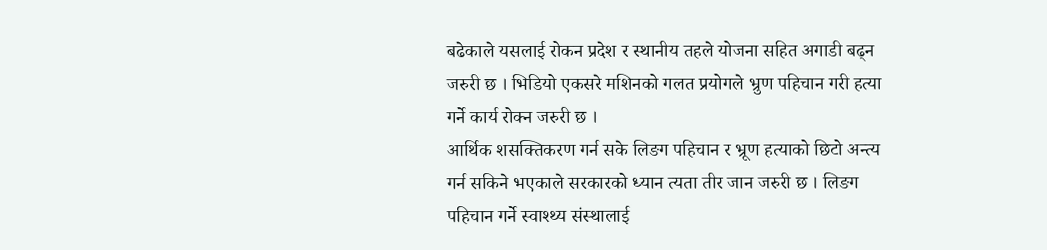बढेकाले यसलाई रोकन प्रदेश र स्थानीय तहले योजना सहित अगाडी बढ्न जरुरी छ । भिडियो एकसरे मशिनको गलत प्रयोगले भ्रुण पहिचान गरी हत्या गर्ने कार्य रोक्न जरुरी छ ।
आर्थिक शसक्तिकरण गर्न सके लिङग पहिचान र भ्रूण हत्याको छिटो अन्त्य गर्न सकिने भएकाले सरकारको ध्यान त्यता तीर जान जरुरी छ । लिङग पहिचान गर्ने स्वाश्थ्य संस्थालाई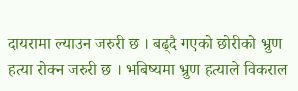दायरामा ल्याउन जरुरी छ । बढ्दै गएको छोरीको भ्रुण हत्या रोक्न जरुरी छ । भबिष्यमा भ्रुण हत्याले विकराल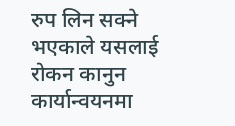रुप लिन सक्ने भएकाले यसलाई रोकन कानुन कार्यान्वयनमा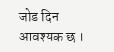जोड दिन आवश्यक छ ।